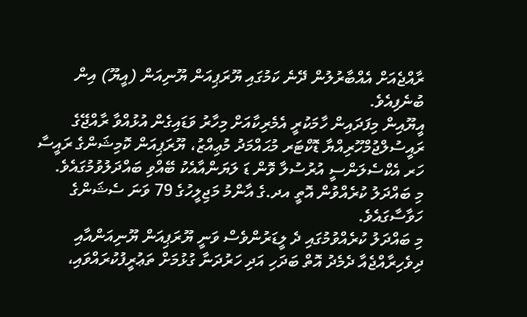ރާއްޖެއަށް އެއްބާރުލުން ދޭނެ ކަމުގައި ޔޫރަޕިއަން ޔޫނިއަން (އީޔޫ) އިން ބުނެފިއެވެ.
އީޔޫއިން މިފަދައިން ހާމަކުރީ އެމެރިކާއަށް މިހާރު ވަޑައިގެން އުޅުއްވާ ރާއްޖޭގެ ރައީސުލްޖުމްހޫރިއްޔާ ޑޮކްޓަރ މުޙައްމަދު މުޢިއްޒު، ޔޫރަޕިއަން ކޮމިޝަންގެ ރައީސާ ހަރ އެކްސެލަންސީ އުރުސުލާ ވޮން ޑަ ލަޔަންއާއެކު ބޭއްވި ބައްދަލުވުމުގައެވެ.
މި ބައްދަލު ކުރެއްވުން އޮތީ އދ.ގެ އާންމު މަޖިލީހުގެ 79 ވަނަ ސެޝަންގެ ހަވާސާގައެވެ.
މި ބައްދަލު ކުރެއްވުމުގައި ދެ ލީޑަރުންވެސް ވަނީ ޔޫރަޕިއަން ޔޫނިއަންއާއި ދިވެހިރާއްޖެއާ ދެމެދު އޮތް ބަދަހި އަދި ހަރުދަނާ ގުޅުމަށް ތަޢުރީފުކުރައްވައި،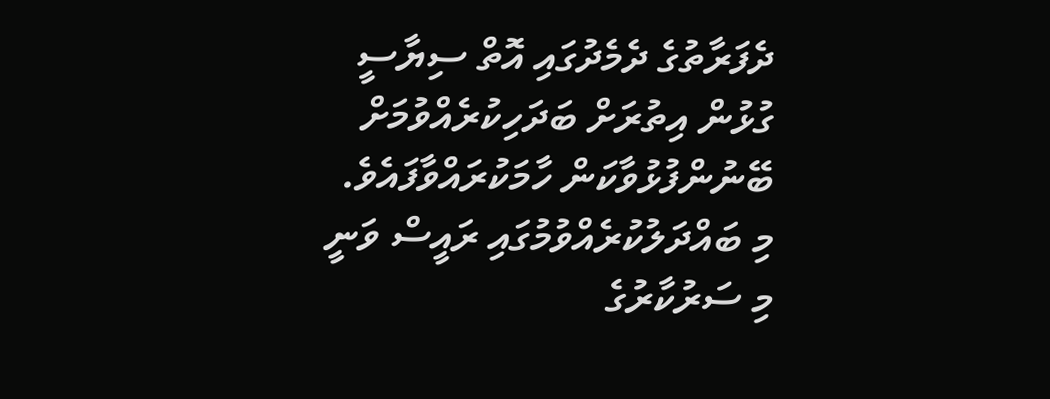ދެފަރާތުގެ ދެމެދުގައި އޮތް ސިޔާސީ ގުޅުން އިތުރަށް ބަދަހިކުރެއްވުމަށް ބޭނުންފުޅުވާކަން ހާމަކުރައްވާފައެވެ.
މި ބައްދަލުކުރެއްވުމުގައި ރައީސް ވަނީ މި ސަރުކާރުގެ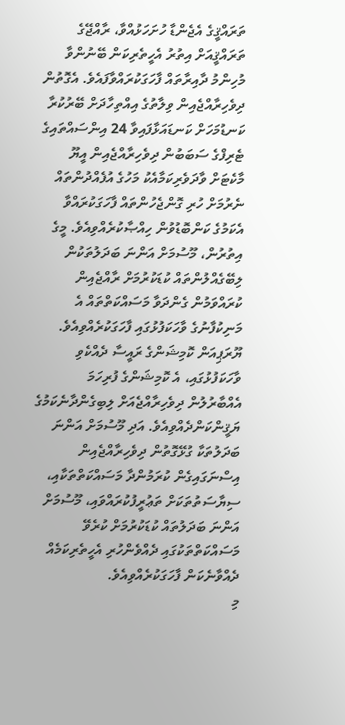ތަރައްޤީގެ އެޖެންޑާ ހުށަހަޅުއްވާ، ރާއްޖޭގެ ތަރައްޤީއަށް އިތުރު އެހީތެރިކަން ބޭނުންވާ މުހިންމު ދާއިރާތައް ފާހަގަކުރައްވާފައެވެ. އެގޮތުން ދިވެހިރާއްޖެއިން ވިލާތުގެ އިއްތިހާދަށް ބޭރުކުރާ ކަނޑުމަހަށް ކަނޑައަޅާފައިވާ 24 އިންސައްތައިގެ ޓެރިފްގެ ސަބަބުން ދިވެހިރާއްޖެއިން އީޔޫ މާކެޓަށް ވާދަވެރިކަމާއެކު މަހުގެ އުފެއްދުންތައް ނެރުމަށް ހުރި ގޮންޖެހުންތައް ފާހަގަކުރައްވާ އެކަމުގެ ކަންބޮޑުވުން ހިއްޞާކުރެއްވިއެވެ. މީގެ އިތުރުން، މޫސުމަށް އަންނަ ބަދަލުތަކުން ލިބޭގެއްލުންތައް ކުޑަކުރުމަށް ރާއްޖެއިން ކުރައްވަމުން ގެންދަވާ މަސައްކަތްތައް އެ މަނިކުފާނުގެ ވާހަކަފުޅުގައި ފާހަގަކުރެއްވިއެވެ.
ޔޫރަޕިއަން ކޮމިޝަންގެ ރައީސާ ދެއްކެވި ވާހަކަފުޅުގައި، އެ ކޮމިޝަންގެ ފުރިހަމަ އެއްބާރުލުން ދިވެހިރާއްޖެއަށް ލިބިގެންދާނެކަމުގެ ޔަޤީންކަންދެއްވިއެވެ. އަދި މޫސުމަށް އަންނަ ބަދަލުތަކާ ގުޅޭގޮތުން ދިވެހިރާއްޖެއިން އިސްނަގައިގެން ކުރަމުންދާ މަސައްކަތްތަކާއި، ސިޔާސަތުތަކަށް ތަޢުރީފުކުރައްވައި، މޫސުމަށް އަންނަ ބަދަލުތައް ކުޑަކުރުމަށް ކުރެވޭ މަސައްކަތްތަކުގައި ދެއްވެންހުރި އެހީތެރިކަމެއް ދެއްވާނެކަން ފާހަގަކުރެއްވިއެވެ.
މި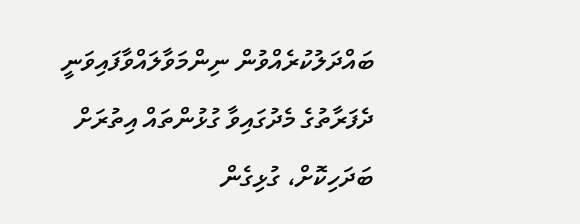ބައްދަލުކުރެއްވުން ނިންމަވާލައްވާފައިވަނީ ދެފަރާތުގެ މެދުގައިވާ ގުޅުންތައް އިތުރަށް ބަދަހިކޮށް، ގުޅިގެން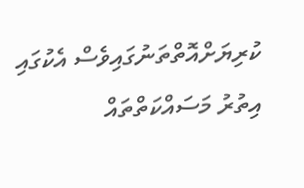ކުރިޔަށްއޮތްތަނުގައިވެސް އެކުގައި އިތުރު މަސައްކަތްތައް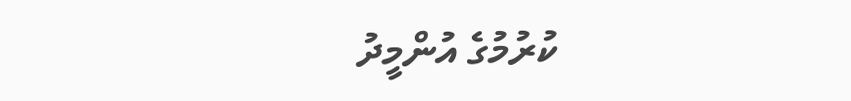ކުރުމުގެ އުންމީދު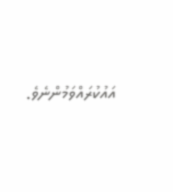އައުކުރައްވަމުންނެވެ.